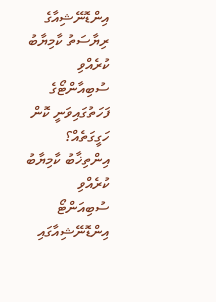އިންޑޮނޭޝިއާގެ ރިޔާސަތު ކާމިޔާބު ކުރެއްވި ސުބިއާންޓޯގެ ފަހަތުގައިވަނީ ކޮން ހަގީގަތެއް؟
އިންތިޚާބު ކާމިޔާބު ކުރެއްވި ސުބިއަންޓޯ
އިންޑޮނޭޝިއާގައި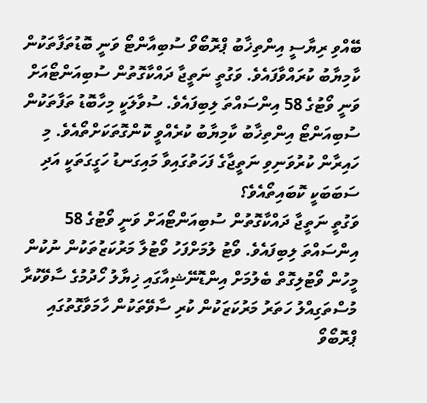ބޭއްވި ރިޔާސީ އިންތިޚާބު ޕްރޮބޯވޯ ސުބިއާންޓޯ ވަނީ ބޮޑުތަފާތަކުން ކާމިޔާބު ކުރައްވާފައެވެ. ވަގުތީ ނަތީޖާ ދައްކާގޮތުން ސުބިއަންޓޯއަށް ވަނީ ވޯޓުގެ 58 އިންސައްތަ ލިބިފައެވެ. ސުވާލަކީ މިހާބޮޑު ތަފާތަކުން ސުބިއަންޓޯ އިންތިޚާބު ކާމިޔާބު ކުރެއްވީ ކޮންގޮތަކަށްތޯއެވެ. މި ހައިރާން ކުރުވަނިވި ނަތީޖާގެ ފަހަތުގައިވާ މައިގަނޑު ހަގީގަތަކީ އަދި ސަބަބަކީ ކޮބައިތޯއެވެ؟
ވަގުތީ ނަތީޖާ ދައްކާގޮތުން ސުބިއަންޓޯއަށް ވަނީ ވޯޓުގެ 58 އިންސައްތަ ލިބިފައެވެ. ވޯޓު ލުމަށްފަހު ވޯޓުލާ މަރުކަޒުތަކުން ނުކުން މީހުން ވޯޓުލިގޮތް ބެލުމަށް އިންޑޮނޭޝިއާގައި ޚިޔާލު ހޯދުމުގެ ސާވޭކުރާ މުސްތަގިއްލު ހަތަރު މަރުކަޒަކުން ކުރި ސާވޭތަކުން ހާމަވާގޮތުގައި ޕްރޮބޯވޯ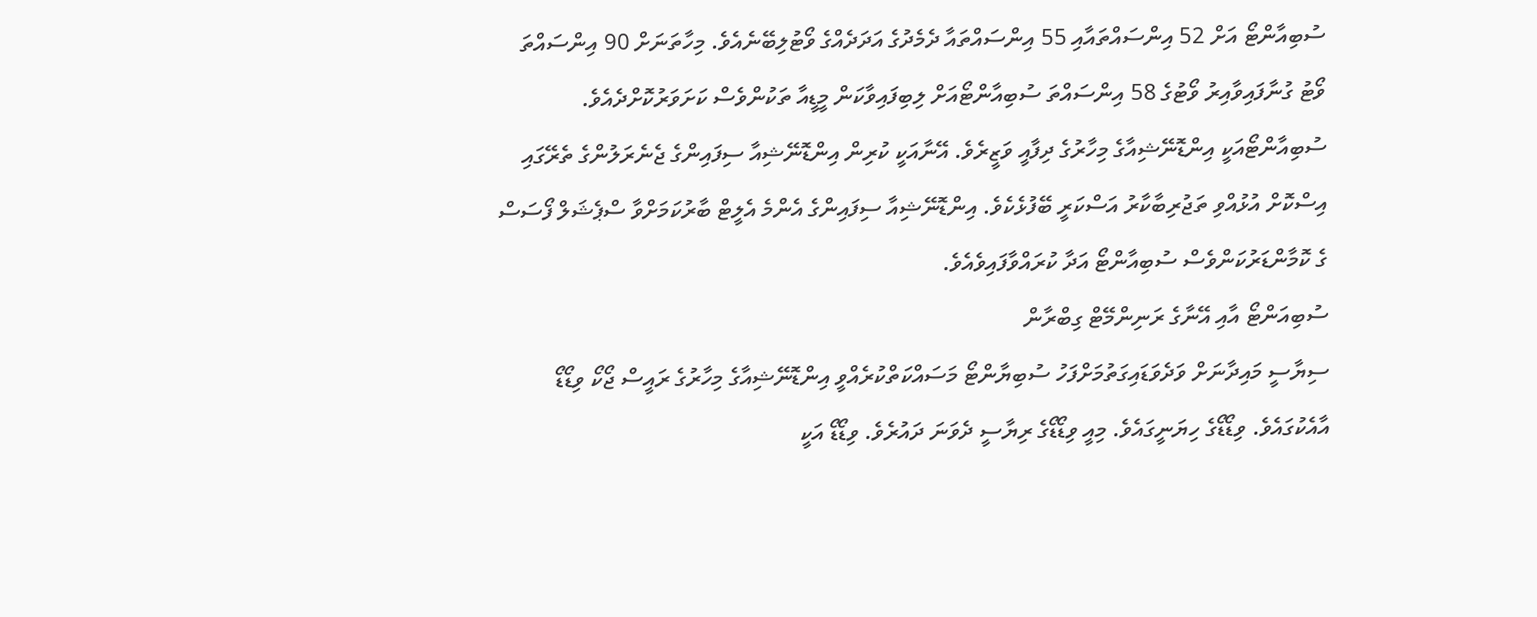ސުބިއާންޓޯ އަށް 52 އިންސައްތައާއި 55 އިންސައްތައާ ދެމެދުގެ އަދަދެއްގެ ވޯޓުލިބޭނެއެވެ. މިހާތަނަށް 90 އިންސައްތަ ވޯޓު ގުނާފައިވާއިރު ވޯޓުގެ 58 އިންސައްތަ ސުބިއާންޓޯއަށް ލިބިފައިވާކަން މީޑީއާ ތަކުންވެސް ކަށަވަރުކޮށްދެއެވެ.
ސުބިއާންޓޯއަކީ އިންޑޮނޭޝިއާގެ މިހާރުގެ ދިފާއީ ވަޒީރެވެ. އޭނާއަކީ ކުރިން އިންޑޮނޭޝިއާ ސިފައިންގެ ޖެނެރަލުންގެ ތެރޭގައި އިސްކޮށް އުޅުއްވި ތަޖުރިބާކާރު އަސްކަރީ ބޭފުޅެކެވެ. އިންޑޮނޭޝިއާ ސިފައިންގެ އެންމެ އެލީޓް ބާރުކަމަށްވާ ސްޕެޝަލް ފޯސަސް ގެ ކޮމާންޑަރުކަންވެސް ސުބިއާންޓޯ އަދާ ކުރައްވާފައިވެއެވެ.
ސުބިއަންޓޯ އާއި އޭނާގެ ރަނިންމޭޓް ގިބްރާން
ސިޔާސީ މައިދާނަށް ވަދެވަޑައިގަތުމަށްފަހު ސުބިޔާންޓޯ މަސައްކަތްކުރެއްވީ އިންޑޮނޭޝިއާގެ މިހާރުގެ ރައީސް ޖޯކޯ ވިޑޯޑޯ އާއެކުގައެވެ. ވިޑޯޑޯގެ ހިޔަނީގައެވެ. މިއީ ވިޑޯޑޯގެ ރިޔާސީ ދެވަނަ ދައުރެވެ. ވިޑޯޑޯ އަކީ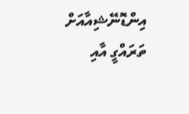އިންޑޮނޭޝިއާއަށް ތަރައްގީ އާއި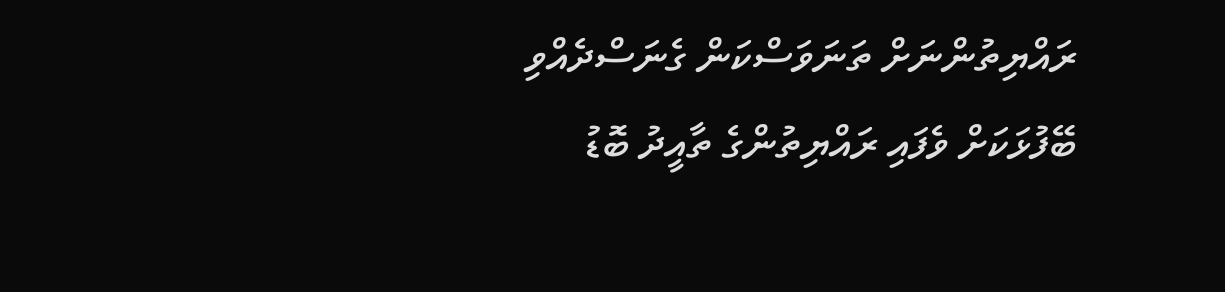ރައްޔިތުންނަށް ތަނަވަސްކަން ގެނަސްދެއްވި ބޭފުޅަކަށް ވެފައި ރައްޔިތުންގެ ތާއީދު ބޮޑު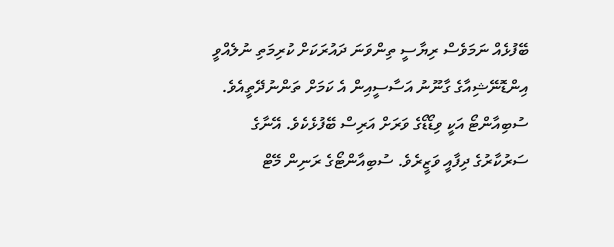ބޭފުޅެއް ނަމަވެސް ރިޔާސީ ތިންވަނަ ދައުރަކަށް ކުރިމަތި ނުލެއްވީ އިންޑޮނޭޝިއާގެ ގާނޫނު އަސާސީއިން އެ ކަމަށް ތަންނުދޭތީއެވެ.
ސުބިއާންޓޯ އަކީ ވިޑޯޑޯގެ ވަރަށް އަރިސް ބޭފުޅެކެވެ. އޭނާގެ ސަރުކާރުގެ ދިފާއީ ވަޒީރެވެ. ސުބިއާންޓޯގެ ރަނިން މޭޓް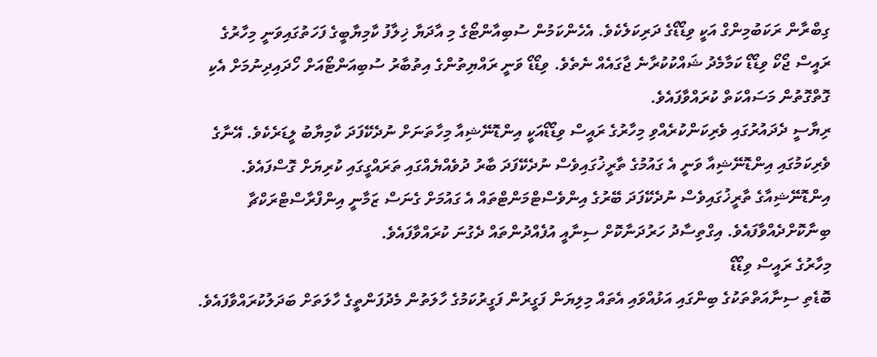ގިބްރާން ރަކަބުމިންގް އަކީ ވިޑޯޑޯގެ ދަރިކަލެކެވެ. އެހެންކަމުން ސުބިއާންޓޯގެ މި އާދަޔާ ޚިލާފު ކާމިޔާބީގެ ފަހަތުގައިވަނީ މިހާރުގެ ރައީސް ޖޯކޯ ވިޑޯޑޯ ކަމާމެދު ޝައްކުކުރާނެ ޖާގައެއް ނެތެވެ. ވިޑޯޑޯ ވަނީ ރައްޔިތުންގެ އިތުބާރު ސުބިއަންޓޯއަށް ހޯދައިދިނުމަށް އެކި ގޮތްގޮތުން މަސައްކަތް ކުރައްވާފައެވެ.
ރިޔާސީ ދެދައުރުގައި ވެރިކަންކުރެއްވި މިހާރުގެ ރައީސް ވިޑޯޑޯއަކީ އިންޑޮނޭޝިއާ މިހާތަނަށް ނުދެކޭފަދަ ކާމިޔާބު ލީޑަރެކެވެ. އޭނާގެ ވެރިކަމުގައި އިންޑޮނޭޝިއާ ވަނީ އެ ގައުމުގެ ތާރީޚުގައިވެސް ނުދެކޭފަދަ ބާރު ދުވެއްޔެއްގައި ތަރައްގީގައި ކުރިޔަށް ގޮސްފައެވެ. އިންޑޮނޭޝިއާގެ ތާރީޚުގައިވެސް ނުދެކޭފަދަ ބޭރުގެ އިންވެސްޓްމަންޓްތައް އެ ގައުމަށް ގެނަސް ޒަމާނީ އިންފްރާސްޓްރަކްޗާ ބިނާކޮށްދެއްވާފައެވެ. އިގްތިސާދު ހަރުދަނާކޮށް ސިނާއީ އުފެއްދުންތައް ދެގުނަ ކުރައްވާފައެވެ.
މިހާރުގެ ރައީސް ވިޑޯޑޯ
ބޮޑެތި ސިނާއަތްތަކުގެ ބިންގައި އަޅުއްވައި އެތައް މިލިޔަން ފަގީރުން ފަގީރުކަމުގެ ހާލަތުން މެދުފަންތީގެ ހާލަތަށް ބަދަލުކުރައްވާފައެވެ.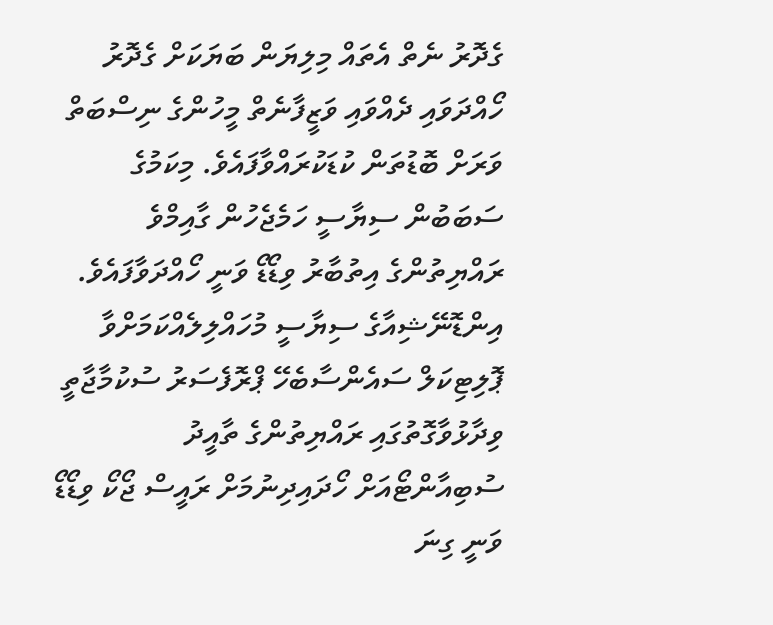ގެދޮރު ނެތް އެތައް މިލިޔަން ބަޔަކަށް ގެދޮރު ހޯއްދަވައި ދެއްވައި ވަޒީފާނެތް މީހުންގެ ނިސްބަތް ވަރަށް ބޮޑުތަން ކުޑަކުރައްވާފައެވެ. މިކަމުގެ ސަބަބުން ސިޔާސީ ހަމެޖެހުން ގާއިމްވެ ރައްޔިތުންގެ އިތުބާރު ވިޑޯޑޯ ވަނީ ހޯއްދަވާފައެވެ.
އިންޑޮނޭޝިއާގެ ސިޔާސީ މުހައްލިލެއްކަމަށްވާ ޕޮލިޓިކަލް ސައެންސާބެހޭ ޕްރޮފެސަރު ސުކުމާޖާތީ ވިދާޅުވާގޮތުގައި ރައްޔިތުންގެ ތާއީދު ސުބިއާންޓޯއަށް ހޯދައިދިނުމަށް ރައީސް ޖޯކޯ ވިޑޯޑޯ ވަނީ ގިނަ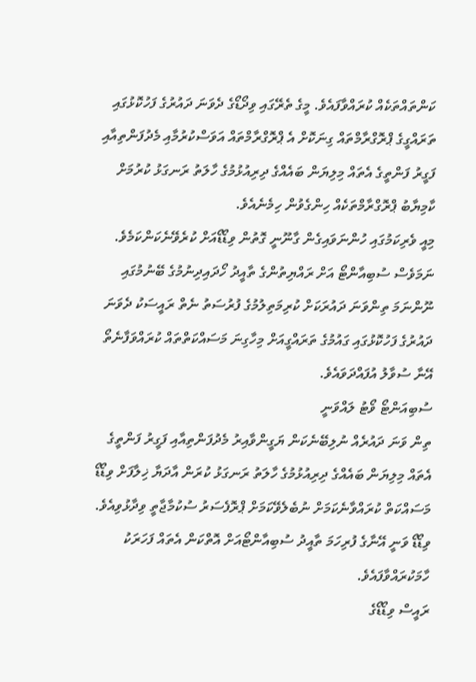ކަންތައްތަކެއް ކުރައްވާފައެވެ. މީގެ ތެރޭގައި ވިދޯޑޯގެ ދެވަނަ ދައުރުގެ ފަހުކޮޅުގައި ތަރައްގީގެ ޕްރޮގްރާމްތައް ގިނަކޮށް އެ ޕްރޮގްރާމްތައް އަވަސްކުރުމާއި މެދުފަންތިއާއި ފަގީރު ފަންތީގެ އެތައް މިލިޔަން ބައެއްގެ ދިރިއުޅުމުގެ ހާލަތު ރަނގަޅު ކުރުމަށް ކާމިޔާބު ޕްރޮގްރާމްތަކެއް ހިންގެވުން ހިމެނެއެވެ.
މިއީ ވެރިކަމުގައި ހުންނަވައިގެން ގާނޫނީ ގޮތުން ވިޑޯޑޯއަށް ކުރެވޭނެކަންކަމެވެ. ނަމަވެސް ސުބިއާންޓޯ އަށް ރައްޔިތުންގެ ތާއީދު ހޯދައިދިނުމުގެ ބޭނުމުގައި ނޫންނަމަ ތިންވަނަ ދައުރަކަށް ކުރިމަތިލުމުގެ ފުރުސަތު ނެތް ރައީސަކު ދެވަނަ ދައުރުގެ ފަހުކޮޅުގައި ގައުމުގެ ތަރައްގީއަށް މިހާގިނަ މަސައްކަތްތައް ކުރައްވަފާނެތޯ އޭނާ ސުވާލު އުފައްދަވައެވެ.
ސުބިއަންޓޯ ވޯޓު ލައްވަނީ
ތިން ވަނަ ދައުރެއް ނުލިބޭނެކަން ޔަގީންވާއިރު މެދުފަންތިއާއި ފަގީރު ފަންތީގެ އެތައް މިލިޔަން ބައެއްގެ ދިރިއުޅުމުގެ ހާލަތު ރަނގަޅު ކުރަން އާދަޔާ ޚިލާފަށް ވިޑޯޑޯ މަސައްކަތް ކުރައްވާނެކަމަށް ނުބެލެވޭކަމަށް ޕްރޮފެސަރު ސުކުމާޖާތީ ވިދާޅުވިއެވެ. ވިޑޯޑޯ ވަނީ އޭނާގެ ފުރިހަމަ ތާއީދު ސުބިއާންޓޯއަށް އޮތްކަން އެތައް ފަހަރަކު ހާމަކުރައްވާފައެވެ.
ރައީސް ވިޑޯޑޯގެ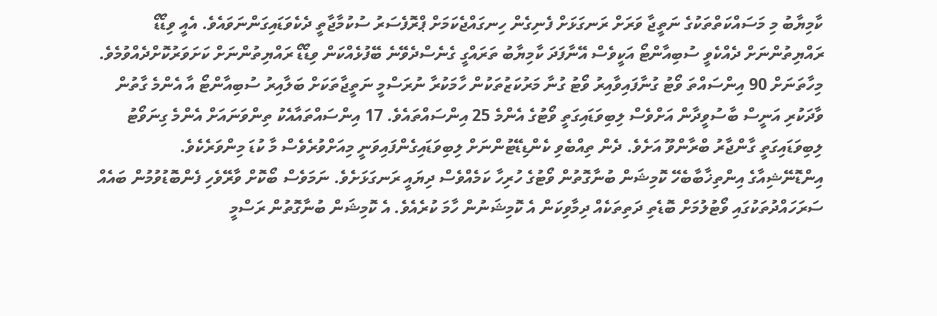ކާމިޔާބު މި މަސައްކަތްތަކުގެ ނަތީޖާ ވަރަށް ރަނގަޅަށް ފެނިގެން ހިނގައްޖެކަމަށް ޕްރޮފެސަރު ސުކުމާޖާތީ ދެކެވަޑައިގަންނަވައެވެ. އެއީ ވިޑޯޑޯ ރައްޔިތުންނަށް ދެއްކެވީ ސުބިއާންޓޯ އަކީވެސް އޭނާފަދަ ކާމިޔާބު ތަރައްގީ ގެނެސްދެވޭނެ ބޭފުޅެއްކަން ވިޑޯޑޯ ރައްޔިތުންނަށް ކަށަވަރުކޮށްދެއްވުމެވެ.
މިހާތަނަށް 90 އިންސައްތަ ވޯޓު ގުނާފައިވާއިރު ވޯޓު ގުނާ މަރުކަޒުތަކުން ހާމަކުރާ ނުރަސްމީ ނަތީޖާތަކަށް ބަލާއިރު ސުބިއާންޓޯ އާ އެންމެ ގާތުން ވާދަކުރި އަނީސް ބާސުވީދާން އަށްވެސް ލިބިވަޑައިގަތީ ވޯޓުގެ އެންމެ 25 އިންސައްތައެވެ. 17 އިންސައްތައާއެކު ތިންވަނައަށް އެންމެ ގިނަވޯޓު ލިބިވަޑައިގަތީ ގާންޖާރު ބްރާންވޫ އަށެވެ. ދެން ތިއްބެވި ކެންޑިޑޭޓުންނަށް ލިބިވަޑައިގެންފައިވަނީ މިއަށްވުރެވެސް މާ ކުޑަ މިންވަރެކެވެ.
އިންޑޮނޭޝިއާގެ އިންތިޚާބާބެހޭ ކޮމިޝަން ބުނާގޮތުން ވޯޓުގެ ހުރިހާ ކަމެއްވެސް ދިޔައީ ރަނގަޅަށެވެ. ނަމަވެސް ބޯކޮށް ވާރޭވެހި ފެންބޮޑުވުމުން ބައެއް ސަރަހައްދުތަކުގައި ވޯޓުލުމަށް ބޮޑެތި ދަތިތަކެއް ދިމާވިކަން އެ ކޮމިޝަނުން ހާމަ ކުރެއެވެ. އެ ކޮމިޝަން ބުނާގޮތުން ރަސްމީ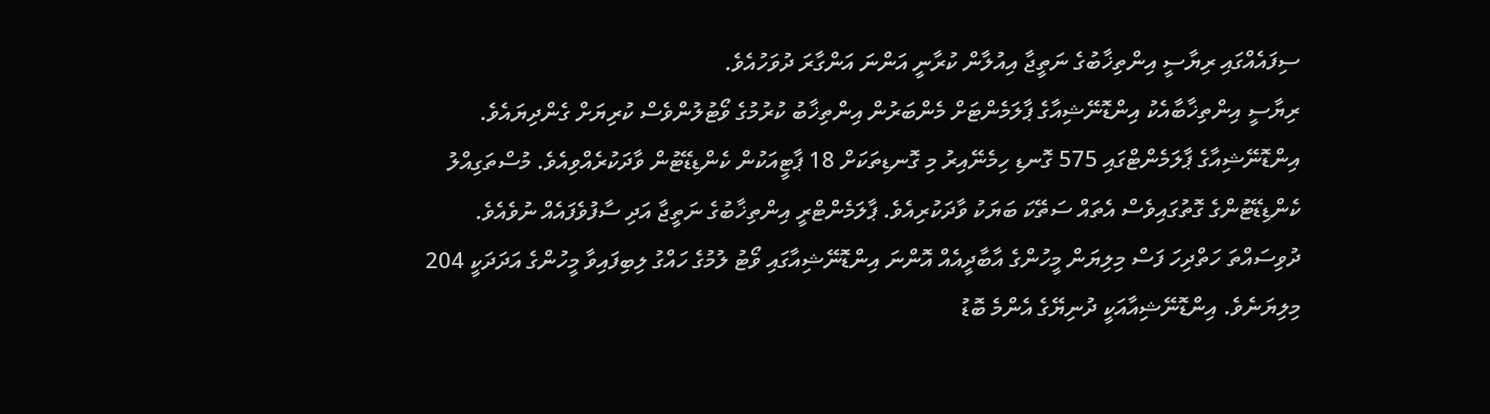ސިފައެއްގައި ރިޔާސީ އިންތިޚާބުގެ ނަތީޖާ އިއުލާން ކުރާނީ އަންނަ އަންގާރަ ދުވަހުއެވެ.
ރިޔާސީ އިންތިޚާބާއެކު އިންޑޮނޭޝިއާގެ ޕާލަމެންޓަށް މެންބަރުން އިންތިޚާބު ކުރުމުގެ ވޯޓުލުންވެސް ކުރިޔަށް ގެންދިޔައެވެ. އިންޑޮނޭޝިއާގެ ޕާލަމެންޓްގައި 575 ގޮނޑި ހިމެނޭއިރު މި ގޮނޑިތަކަށް 18 ޕާޓީއަކުން ކެންޑިޑޭޓުން ވާދަކުރެއްވިއެވެ. މުސްތަގިއްލު ކެންޑިޑޭޓުންގެ ގޮތުގައިވެސް އެތައް ސަތޭކަ ބަޔަކު ވާދަކުރިއެވެ. ޕާލަމެންޓްރީ އިންތިޚާބުގެ ނަތީޖާ އަދި ސާފުވެފައެއް ނުވެއެވެ.
ދުވިސައްތަ ހަތްދިހަ ފަސް މިލިޔަން މީހުންގެ އާބާދީއެއް އޮންނަ އިންޑޮނޭޝިއާގައި ވޯޓު ލުމުގެ ހައްގު ލިބިފައިވާ މީހުންގެ އަދަދަކީ 204 މިލިޔަނެވެ. އިންޑޮނޭޝިއާއަކީ ދުނިޔޭގެ އެންމެ ބޮޑު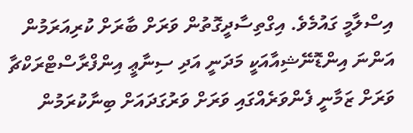އިސްލާމީ ގައުމެވެ. އިގްތިސާދީގޮތުން ވަރަށް ބާރަށް ކުރިއަރަމުން އަންނަ އިންޑޮނޭޝިއާއަކީ މަދަނީ އަދި ސިނާޢީ އިންފްރާސްޓްރަކްޗާ ވަރަށް ޒަމާނީ ފެންވަރެއްގައި ވަރަށް ވަރުގަދައަށް ބިނާކުރަމުން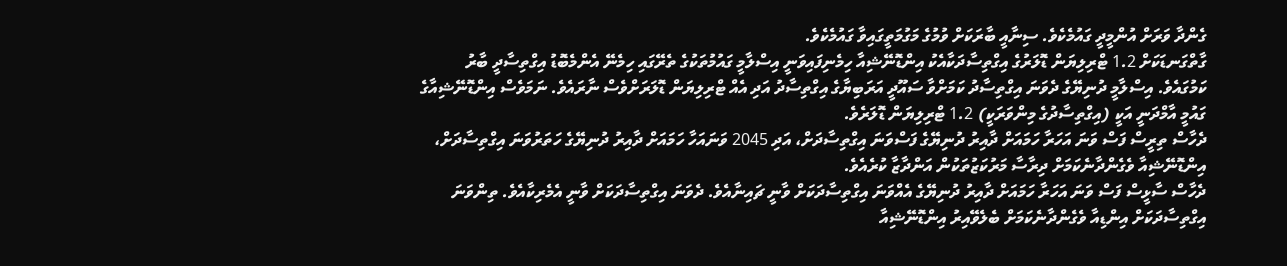ގެންދާ ވަރަށް އުންމީދީ ގައުމެކެވެ. ސިނާއީ ބާރަކަށް ވުމުގެ މަގުމަތީގައިވާ ގައުމެކެވެ.
ގާތްގަނޑަކަށް 1.2 ޓްރިލިޔަން ޑޮލަރުގެ އިގްތިސާދަކާއެކު އިންޑޮނޭޝިއާ ހިމެނިފައިވަނީ އިސްލާމީ ގައުމުތަކުގެ ތެރޭގައި ހިމެނޭ އެންމެބޮޑު އިގްތިސާދީ ބާރު ކަމުގައެވެ. އިސްލާމީ ދުނިޔޭގެ ދެވަނަ އިގްތިސާދު ކަމަށްވާ ސައޫދީ އަރަބިޔާގެ އިގްތިސާދު އަދި އެއް ޓްރިލިޔަން ޑޮލަރަށްވެސް ނާރައެވެ. ނަމަވެސް އިންޑޮނޭޝިއާގެ ގައުމީ އާމްދަނީ އަކީ (އިގްތިސާދުގެ މިންވަރަކީ) 1.2 ޓްރިލިޔަން ޑޮލަރެވެ.
ދެހާސް ތިރީސް ފަސް ވަނަ އަހަރާ ހަމައަށް ދާއިރު ދުނިޔޭގެ ފަސްވަނަ އިގްތިސާދަށް، އަދި 2045 ވަނައަހާ ހަމައަށް ދާއިރު ދުނިޔޭގެ ހަތަރުވަނަ އިގްތިސާދަށް، އިންޑޮނޭޝިއާ ވެގެންދާނެކަމަށް ދިރާސާ މަރުކަޒުތަކުން އަންދާޒާ ކުރެއެވެ.
ދެހާސް ސާޅީސް ފަސް ވަނަ އަހަރާ ހަމައަށް ދާއިރު ދުނިޔޭގެ އެއްވަނަ އިގްތިސާދަކަށް ވާނީ ޗައިނާއެވެ. ދެވަނަ އިގްތިސާދަކަށް ވާނީ އެމެރިކާއެވެ. ތިންވަނަ އިގްތިސާދަކަށް އިންޑިއާ ވެގެންދާނެކަމަށް ބެލެވޭއިރު އިންޑޮނޭޝިއާ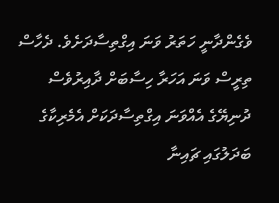ވެގެންދާނީ ހަތަރު ވަނަ އިގްތިސާދަށެވެ. ދެހާސް ތިރީސް ވަނަ އަހަރާ ހިސާބަށް ދާއިރުވެސް ދުނިޔޭގެ އެއްވަނަ އިގްތިސާދަކަށް އެމެރިކާގެ ބަދަލުގައި ޗައިނާ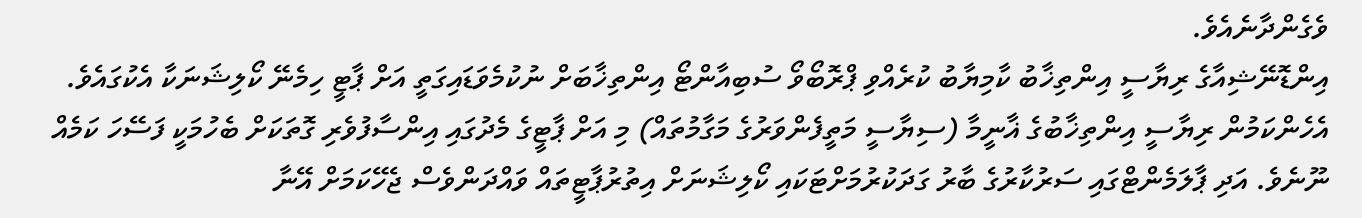ވެގެންދާނެއެވެ.
އިންޑޮނޭޝިއާގެ ރިޔާސީ އިންތިޚާބު ކާމިޔާބު ކުރެއްވި ޕްރޮބޯވޯ ސުބިއާންޓޯ އިންތިޚާބަށް ނުކުމެވަޑައިގަތީ އަށް ޕާޓީ ހިމެނޭ ކޯލިޝަނަކާ އެކުގައެވެ. އެހެންކަމުން ރިޔާސީ އިންތިޚާބުގެ ޣާނީމާ (ސިޔާސީ މަތީފެންވަރުގެ މަގާމުތައް) މި އަށް ޕާޓީގެ މެދުގައި އިންސާފުވެރި ގޮތަކަށް ބެހުމަކީ ފަސޭހަ ކަމެއް ނޫނެވެ. އަދި ޕާލަމެންޓްގައި ސަރުކާރުގެ ބާރު ގަދަކުރުމަށްޓަކައި ކޯލިޝަނަށް އިތުރުޕާޓީތައް ވައްދަންވެސް ޖެހޭކަމަށް އޭނާ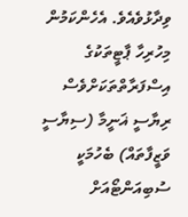ވިދާޅުވެއެވެ. އެހެންކަމުން މިހުރިހާ ޕާޓީތަކުގެ އިސްފަރާތްތަކަށްވެސް ރިޔާސީ ޣަނީމާ (ސިޔާސީ ވަޒީފާތައް) ބެހުމަކީ ސުބިއަންޓޯއަށް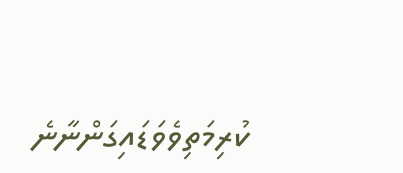ކުރިމަތިވެވަޑައިގަންނާނެ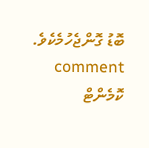ބޮޑު ގޮންޖެހުމެކެވެ.
comment ކޮމެންޓް